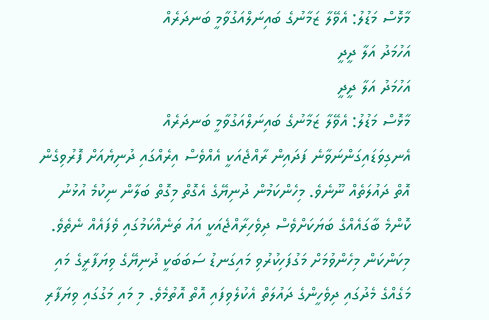މާޅޮސް މަޑުލު: އެވޭލާ ޒަމާނުގެ ބައިނަލްއަގުވާމީ ބަނދަރެއް
އަހުމަދު އަލާ ދީދީ
އަހުމަދު އަލާ ދީދީ
މާޅޮސް މަޑުލު: އެވޭލާ ޒަމާނުގެ ބައިނަލްއަގުވާމީ ބަނދަރެއް
އެނގިވަޑައިގަންނަވާނެ ފަދައިން ރާއްޖެއަކީ އެއްވެސް އިރެއްގައި ދުނިޔެއަށް ފޮރުވިގެން އޮތް ދައުލަތެއް ނޫނެވެ. މިހެންކަމުން ދުނިޔޭގެ އެގޮތް މިގޮތް ބަލާން ނިކުމެ އުޅުނު ކޮންމެ ބާގައެއްގެ ބަޔަކަށްވެސް ދިވެހިރާއްޖެއަކީ އައު ތަނެއްކަމުގައި ވެފައެއް ނެތެވެ. މިކަންކަން މިހެންވުމަށް މަގުފަހިކުރުވި މައިގަނޑު ސަބަބަކީ ދުނިޔޭގެ ވިޔަފާރީގެ މައި މަގެއްގެ މެދުގައި ދިވެހީންގެ ދައުލަތް އެކުލެވިފައި އޮތް އޮތުމެވެ. މި މައި މަގުގައި ވިޔަފާރި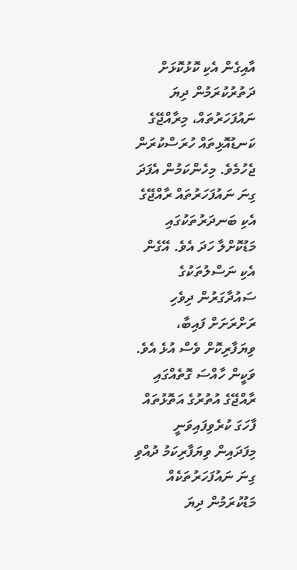އާއިގެން އެކި ކޮޅުކޮޅަށް ދަތުރުކުރަމުން ދިޔަ ނައުފަހަރުތައް، މިރާއްޖޭގެ ކަނޑުއޮޅިތައް ހުރަސްކުރަން ޖެހުމެވެ. މިހެންކަމުން އެފަދަ ގިނަ ނައުފަހަރުތައް ރާއްޖޭގެ އެކި ބަނދަރުތަކުގައި މަޑުކޮށްލާ ހަދަ އެވެ. އޭގެން އެކި ނަސްލުތަކުގެ ސައުދާގަރުން ދިވެހި ރަށްރަށަށް ފައިބާ، ވިޔަފާރިކޮށް ވެސް އުޅެ އެވެ. ވަކީން ހާއްސަ ގޮތެއްގައި ރާއްޖޭގެ އުތުރުގެ އަތޮޅުތައް ފާހަގަ ކުރެވިފައިވަނީ މިފަދައިން ވިޔަފާރިކަމު ދުއްވި ގިނަ ނައުފަހަރުތަކެއް މަޑުކުރަމުން ދިޔަ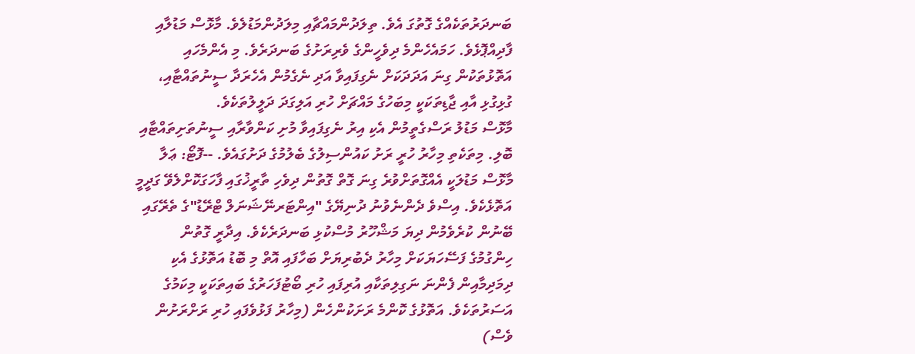ބަނދަރުތަކެއްގެ ގޮތުގަ އެވެ. ތިލަދުންމައްޗާއި މިލަދުންމަޑުލެވެ. މާޅޮސް މަޑުލާއި ފާދިއްޕޮޅެވެ. ހަމައެހެންމެ ދިވެހީންގެ ވެރިރަށުގެ ބަނދަރެވެ. މި އެންމެހައި އަތޮޅުތަކުން ގިނަ އަދަދަކަށް ނެގިފައިވާ އަދި ނެގެމުން އެހެރަދާ ސީނުތައްޓާއި، ގުޅިގުޅި އާއި ޖާޑިތަކަކީ މިބަހުގެ މައްޗަށް ހުރި އަލިގަދަ ދަލީލުތަކެވެ.
މާޅޮސް މަޑުލު ރަސްގެތީމުން އެކި އިރު ނެގިފައިވާ މުށި ކަންވާރާއި ސީނުތަށިތައްޓާއި ބޮލި. މިތަކެތި މިހާރު ހުރީ ރަށު ކައުންސިލުގެ ބެލުމުގެ ދަށުގައެވެ. --ފޮޓޯ: ޢަލާ
މާޅޮސް މަޑުލަކީ އެއްގޮތަށްވުރެ ގިނަ ގޮތް ގޮތުން ދިވެހި ތާރީޚުގައި ފާހަގަކޮށްލެވޭ ގަދީމީ އަތޮޅެކެވެ. އިސްވެ ދެންނެވުނު ދުނިޔޭގެ "އިންޓަރނޭޝަނަލް ޓްރޭޑު"ގެ ތެރޭގައި ބޭނުން ކުރެވެމުން ދިޔަ މަޝްހޫރު މުސްކުޅި ބަނދަރެކެވެ. އިދާރީ ގޮތުން ހިންގުމުގެ ފަސޭހަޔަކަށް މިހާރު ދެބުރިޔަށް ބަހާފައި އޮތް މި ބޮޑު އަތޮޅުގެ އެކި ދިމަދިމާއިން ފެންނަ ނަގިލިތަކާއި އުރިފައި ހުރި ބޯޓުފަހަރުގެ ބައިތަކަކީ މިކަމުގެ އަސަރުތަކެވެ. އަތޮޅުގެ ކޮންމެ ރަށަކުންހެން (މިހާރު ފަޅުވެފައި ހުރި ރަށްރަށުން ވެސް)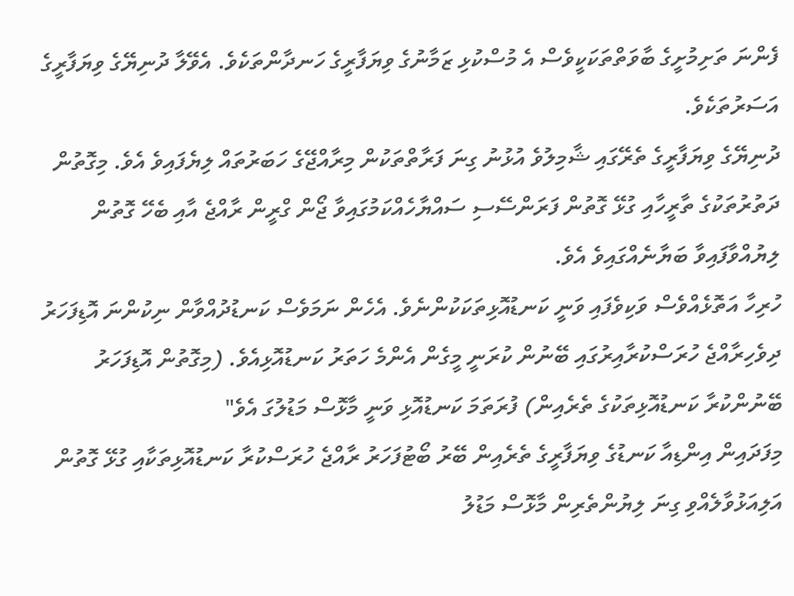ފެންނަ ތަށިމުށީގެ ބާވަތްތަކަކީވެސް އެ މުސްކުޅި ޒަމާނުގެ ވިޔަފާރީގެ ހަނދާންތަކެވެ. އެވޭލާ ދުނިޔޭގެ ވިޔަފާރީގެ އަސަރުތަކެވެ.
ދުނިޔޭގެ ވިޔަފާރީގެ ތެރޭގައި ޝާމިލުވެ އުޅުނު ގިނަ ފަރާތްތަކުން މިރާއްޖޭގެ ހަބަރުތައް ލިޔެފައިވެ އެވެ. މިގޮތުން ދަތުރުތަކުގެ ތާރީހާއި ގުޅޭ ގޮތުން ފަރަންސޭސި ސައްޔާހެއްކަމުގައިވާ ޖޯން ގްރީން ރާއްޖެ އާއި ބެހޭ ގޮތުން ލިޔުއްވާފައިވާ ބަޔާނެއްގައިވެ އެވެ.
ހުރިހާ އަތޮޅެއްވެސް ވަކިވެފައި ވަނީ ކަނޑުއޮޅިތަކަކުންނެވެ. އެހެން ނަމަވެސް ކަނޑުދުއްވާން ނިކުންނަ އޮޑިފަހަރު ދިވެހިރާއްޖެ ހުރަސްކުރާއިރުގައި ބޭނުން ކުރަނީ މީގެން އެންމެ ހަތަރު ކަނޑުއޮޅިއެވެ. (މިގޮތުން އޮޑިފަހަރު ބޭނުންކުރާ ކަނޑުއޮޅިތަކުގެ ތެރެއިން) ފުރަތަމަ ކަނޑުއޮޅި ވަނީ މާޅޮސް މަޑުލުގަ އެވެ"
މިފަދައިން އިންޑިއާ ކަނޑުގެ ވިޔަފާރީގެ ތެރެއިން ބޭރު ބޯޓުފަހަރު ރާއްޖެ ހުރަސްކުރާ ކަނޑުއޮޅިތަކާއި ގުޅޭ ގޮތުން އަލިއަޅުވާލެއްވި ގިނަ ލިޔުންތެރިން މާޅޮސް މަޑުލު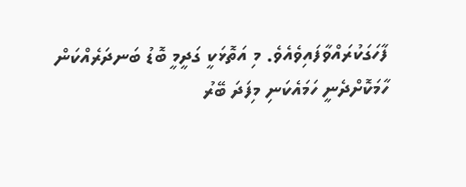ފާހަގަކުރައްވާފައިވެއެވެ. މި އަތޮޅަކީ ގަދީމީ ބޮޑު ބަނދަރެއްކަން ހާމަކޮށްދެނީ ހަމައެކަނި މިފަދަ ބޭރު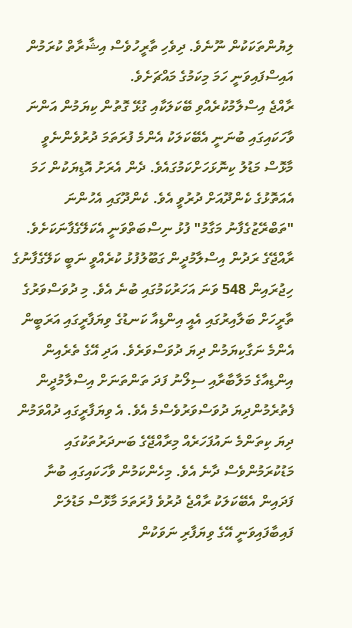ލިޔުންތަކަކުން ނޫނެވެ. ދިވެހި ތާރީހުވެސް އިޝާރާތް ކުރަމުން އައިސްފައިވަނީ ހަމަ މިކަމުގެ މައްޗަށެވެ.
ރާއްޖެ އިސްލާމުކުރެއްވި ބޭކަލަކާއި ގުޅޭ ގޮތުން ކިޔަމުން އަންނަ ވާހަކައިގައި ބުނަނީ އެބޭކަލަކު އެންމެ ފުރަތަމަ ދުރުވެންނެވީ މާޅޮސް މަޑުލު ކިނޮޅަހަށްކަމުގައެވެ. ދެން އެރަށު އޮޑިޔަކުން ހަމަ އެއަތޮޅުގެ ކެންދޫއަށް ދުރުވީ އެވެ. ކެންދޫގައި އެހުންނަ "ތަބްރޭޒުގެފާނު މަގާމު" ފުޅު ނިސްބަތްވަނީ އެކަލޭގެފާނަކަށެވެ. ރާއްޖޭގެ ރަދުން އިސްލާމުދީން ގަބޫލުފުޅު ކުރެއްވީ ނަބީ ކަލޭގެފާނުގެ ހިޖުރައިން 548 ވަނަ އަހަރުކަމުގައި ބުނެ އެވެ. މި ދުވަސްވަރުގެ ތާރީހަށް ބަލާއިރުގައި އެއީ އިންޑިއާ ކަނޑުގެ ވިޔަފާރީގައި އަރަބީން އެންމެ ނަގާކިޔަމުން ދިޔަ ދުވަސްވަރެވެ. އަދި އޭގެ ތެރެއިން އިންޑިއާގެ މަލާބާރާއި ސިލޯނު ފަދަ ތަންތަނަށް އިސްލާމުދީން ފެތުރެމުންދިޔަ ދުވަސްވަރުވެސްމެ އެވެ. އެ ވިޔަފާރީގައި ދުއްވަމުން ދިޔަ ކިތަންމެ ނައުފަހަރެއް މިރާއްޖޭގެ ބަނދަރުތަކުގައި މަޑުކުރަމުންވެސް ދާނެ އެވެ. މިހެންކަމުން ވާހަކައިގައި ބުނާ ފަދައިން އެބޭކަލަކު ރާއްޖެ ދުރުވެ ފުރަތަމަ މާޅޮސް މަޑުލަށް ފައިބާފައިވަނީ އޭގެ ވިޔަފާރި ނަވަކުން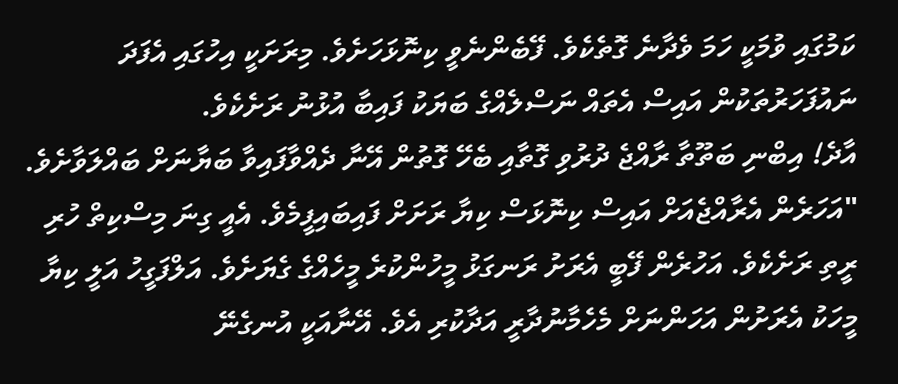ކަމުގައި ވުމަކީ ހަމަ ވެދާނެ ގޮތެކެވެ. ފޭބެންނެވީ ކިނޮޅަހަށެވެ. މިރަށަކީ އިހުގައި އެފަދަ ނައުފަހަރުތަކުން އައިސް އެތައް ނަސްލެއްގެ ބަޔަކު ފައިބާ އުޅުނު ރަށެކެވެ.
އާދެ! އިބްނި ބަތޫތާ ރާއްޖެ ދުރުވި ގޮތާއި ބެހޭ ގޮތުން އޭނާ ދެއްވާފައިވާ ބަޔާނަށް ބައްލަވާށެވެ.
"އަހަރެން އެރާއްޖެއަށް އައިސް ކިނޮޅަސް ކިޔާ ރަށަށް ފައިބައިފީމެވެ. އެއީ ގިނަ މިސްކިތް ހުރި ރީތި ރަށެކެވެ. އަހުރެން ފޭބީ އެރަށު ރަނގަޅު މީހުންކުރެ މީހެއްގެ ގެޔަށެވެ. އަލްފަގީހު އަލީ ކިޔާ މީހަކު އެރަށުން އަހަންނަށް މެހެމާނުދާރީ އަދާކުރި އެވެ. އޭނާއަކީ އުނގެނޭ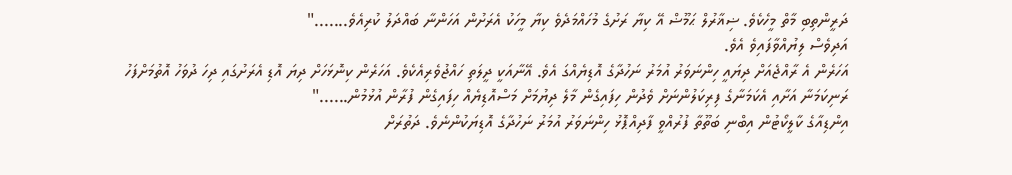ދަރީންތިބި މާތް މީހެކެވެ. ޟިޣާރުލް ޙަމޫޟް އޭ ކިޔާ ރަށުގެ މުހައްމަދެވެ ކިޔާ މީހަކު އެރަށުން އަހަންނާ ބައްދަލު ކުރިއެވެ......."
އަދިވެސް ލިޔުއްވާފައިވެ އެވެ.
އަހަރެން އެ ރާއްޖެއަށް ދިޔައީ ހިންނަވަރު އުމަރު ނަހުދާގެ އޮޑިޔެއްގަ އެވެ. އޭނާއަކީ ދީލަތި ހައްޖުވެރިއެކެވެ. އަހަރެން ކިނޮޅަހަށް ދިޔަ އޮޑި އެރަށުގައި ދިހަ ދުވަހު އޮތުމަށްފަހު ރަނިކަމަނާ އަށާއި އެކަމަނާގެ ފިރިކަލުންނަށް ވެދުން ހިފައިގެން މާލެ ދިޔުމަށް މަސްއޮޑިޔެއް ހިފައިގެން ފުރާން އުޅުމުން......"
އިންޑިއާގެ ކާލީކޯޓުން އިބްނި ބަތޫތާ ފުރުއްވީ ފާދިއްޕޮޅު ހިންނަވަރު އުމަރު ނަހުދާގެ އޮޑިޔަކުންނެވެ. ދަތުރަށް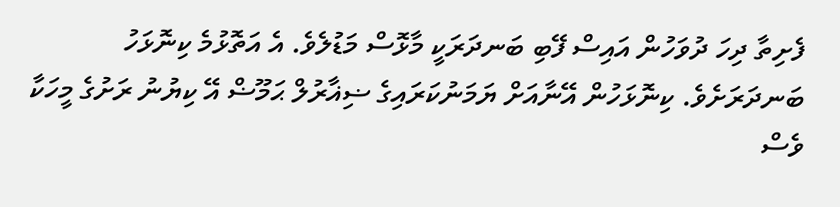ފެށިތާ ދިހަ ދުވަހުން އައިސް ފޭބި ބަނދަރަކީ މާޅޮސް މަޑުލެވެ. އެ އަތޮޅުމެ ކިނޮޅަހު ބަނދަރަށެވެ. ކިނޮޅަހުން އޭނާއަށް ޔަމަނުކަރައިގެ ޟިޣާރުލް ޙަމޫޟް އޭ ކިޔުނު ރަށުގެ މީހަކާ ވެސް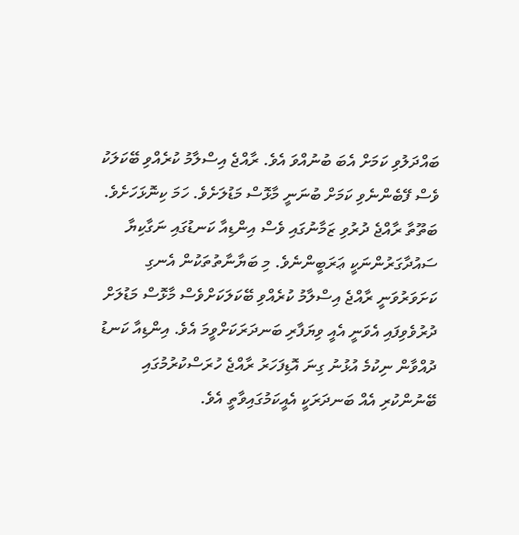ބައްދަލުވި ކަމަށް އެބަ ބުނުއްވަ އެވެ. ރާއްޖެ އިސްލާމު ކުރެއްވި ބޭކަލަކު ވެސް ފޭބެންނެވި ކަމަށް ބުނަނީ މާޅޮސް މަޑުލަށެވެ. ހަމަ ކިނޮޅަހަށެވެ. ބަތޫތާ ރާއްޖެ ދުރުވި ޒަމާނުގައި ވެސް އިންޑިއާ ކަނޑުގައި ނަގާކިޔާ ސައުދާގަރުންނަކީ ޢަރަބީންނެވެ. މި ބަޔާނާތުތަކުން އެނގި ކަށަވަރުވަނީ ރާއްޖެ އިސްލާމު ކުރެއްވި ބޭކަލަކަށްވެސް މާޅޮސް މަޑުލަށް ދުރުވެވިފައި އެވަނީ އެއީ ވިޔަފާރި ބަނދަރަކަށްވީމަ އެވެ. އިންޑިއާ ކަނޑު ދުއްވާން ނިކުމެ އުޅުނު ގިނަ އޮޑިފަހަރު ރާއްޖެ ހުރަސްކުރުމުގައި ބޭނުންކުރި އެއް ބަނދަރަކީ އެއީކަމުގައިވާތީ އެވެ.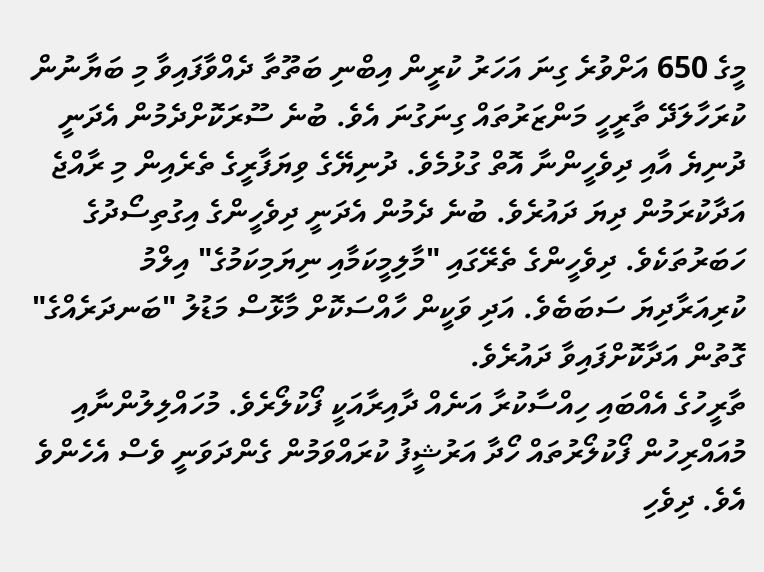މީގެ 650 އަށްވުރެ ގިނަ އަހަރު ކުރީން އިބްނި ބަތޫތާ ދެއްވާފައިވާ މި ބަޔާނުން ކުރަހާލަދޭ ތާރީހީ މަންޒަރުތައް ގިނަގުނަ އެވެ. ބުނެ ސޫރަކޮށްދެމުން އެދަނީ ދުނިޔެ އާއި ދިވެހީންނާ އޮތް ގުޅުމެވެ. ދުނިޔޭގެ ވިޔަފާރީގެ ތެރެއިން މި ރާއްޖެ އަދާކުރަމުން ދިޔަ ދައުރެވެ. ބުނެ ދެމުން އެދަނީ ދިވެހީންގެ އިގުތިސޯދުގެ ހަބަރުތަކެވެ. ދިވެހީންގެ ތެރޭގައި "މާލިމީކަމާއި ނިޔަމިކަމުގެ" އިލްމު ކުރިއަރާދިޔަ ސަބަބެވެ. އަދި ވަކީން ހާއްސަކޮށް މާޅޮސް މަޑުލު "ބަނދަރެއްގެ" ގޮތުން އަދާކޮށްފައިވާ ދައުރެވެ.
ތާރީހުގެ އެއްބައި ހިއްސާކުރާ އަނެއް ދާއިރާއަކީ ފޯކުލޯރެވެ. މުހައްލިލުންނާއި މުއައްރިހުން ފޯކުލޯރުތައް ހޯދާ އަރުޝީފު ކުރައްވަމުން ގެންދަވަނީ ވެސް އެހެންވެ އެވެ. ދިވެހި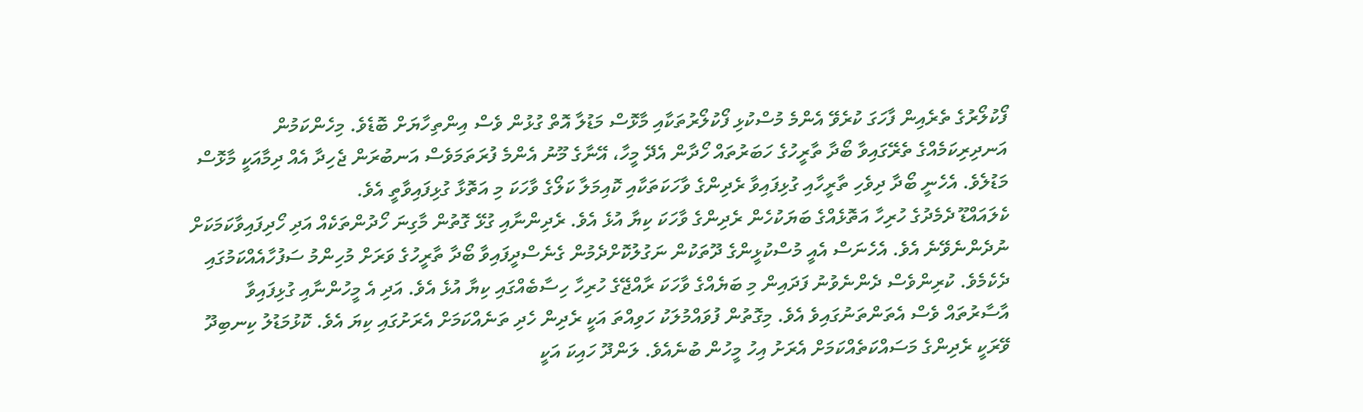ފޯކުލޯރުގެ ތެރެއިން ފާހަގަ ކުރެވޭ އެންމެ މުސްކުޅި ފޯކުލޯރުތަކާއި މާޅޮސް މަޑުލާ އޮތް ގުޅުން ވެސް އިންތިހާޔަށް ބޮޑެވެ. މިހެންކަމުން އަނދިރިކަމެއްގެ ތެރޭގައިވާ ބޯދާ ތާރީހުގެ ހަބަރުތައް ހޯދާން އެދޭ މީހާ، އޭނާގެ މޫނު އެންމެ ފުރަތަމަވެސް އަނބުރަން ޖެހިދާ އެއް ދިމާއަކީ މާޅޮސް މަޑުލެވެ. އެހެނީ ބޯދާ ދިވެހި ތާރީހާއި ގުޅިފައިވާ ރެދިންގެ ވާހަކަތަކާއި ކޮއިމަލާ ކަލޯގެ ވާހަކަ މި އަތޮޅާ ގުޅިފައިވާތީ އެވެ.
ކެލައައްޑޫ ދެމެދުގެ ހުރިހާ އަތޮޅެއްގެ ބަޔަކުހެން ރެދިންގެ ވާހަކަ ކިޔާ އުޅެ އެވެ. ރެދިންނާއި ގުޅޭ ގޮތުން މާގިނަ ހޯދުންތަކެއް އަދި ހޯދިފައިވާކަމަކަށް ނުދެންނެވޭނެ އެވެ. އެހެނަސް އެއީ މުސްކުޅީންގެ ދޫތަކުން ނަގުލުކޮށްދެމުން ގެނެސްދީފައިވާ ބޯދާ ތާރީހުގެ ވަރަށް މުހިންމު ސަފުހާއެއްކަމުގައި ދެކެމެވެ. ކުރިންވެސް ދެންނެވުނު ފަދައިން މި ބަޔެއްގެ ވާހަކަ ރާއްޖޭގެ ހުރިހާ ހިސާބެއްގައި ކިޔާ އުޅެ އެވެ. އަދި އެ މީހުންނާއި ގުޅިފައިވާ އާސާރުތައް ވެސް އެތަންތަނުގައިވެ އެވެ. މިގޮތުން ފުވައްމުލަކު ހަވިއްތަ އަކީ ރެދިން ހެދި ތަނެއްކަމަށް އެރަށުގައި ކިޔަ އެވެ. ކޮޅުމަޑުލު ކިނބިދޫ ވޭރަކީ ރެދިންގެ މަސައްކަތެއްކަމަށް އެރަށު އިހު މީހުން ބުނެއެވެ. ލަންދޫ ހައިކަ އަކީ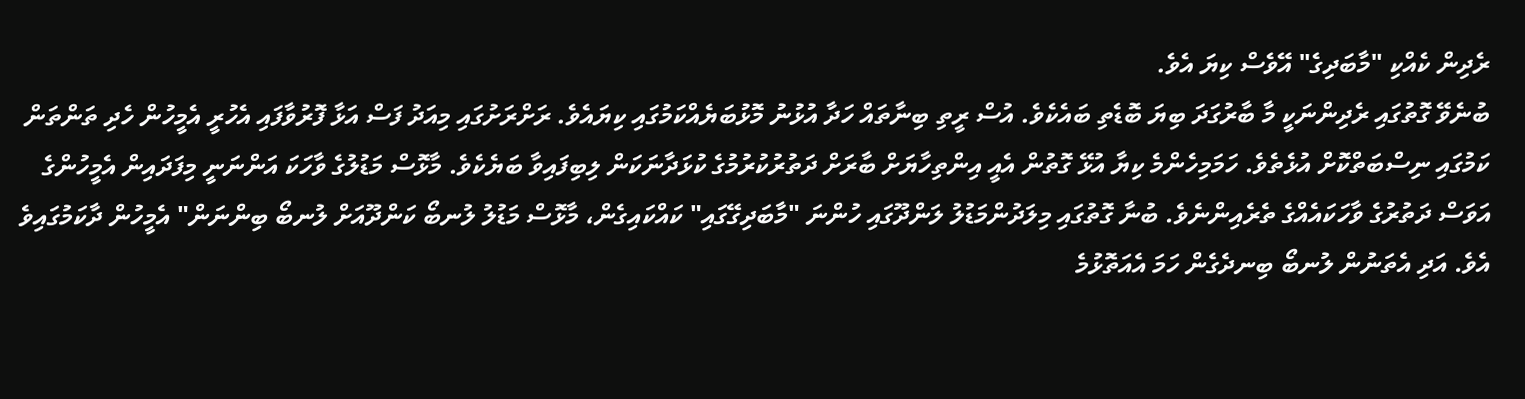ރެދިން ކެއްކި "މާބަދިގެ" އޭވެސް ކިޔަ އެވެ.
ބުނެވޭ ގޮތުގައި ރެދިންނަކީ މާ ބާރުގަދަ ބިޔަ ބޮޑެތި ބައެކެވެ. އުސް ރީތި ބިނާތައް ހަދާ އުޅުނު މޮޅުބަޔެއްކަމުގައި ކިޔައެވެ. ރަށްރަށުގައި މިއަދު ފަސް އަޅާ ފޮރުވާފައި އެހުރީ އެމީހުން ހެދި ތަންތަން ކަމުގައި ނިސްބަތްކޮށް އުޅެތެވެ. ހަމަމިހެންމެ ކިޔާ އުޅޭ ގޮތުން އެއީ އިންތިހާޔަށް ބާރަށް ދަތުރުކުރުމުގެ ކުޅަދާނަކަން ލިބިފައިވާ ބަޔެކެވެ. މާޅޮސް މަޑުލުގެ ވާހަކަ އަންނަނީ މިފަދައިން އެމީހުންގެ އަވަސް ދަތުރުގެ ވާހަކައެއްގެ ތެރެއިންނެވެ. ބުނާ ގޮތުގައި މިލަދުންމަޑުލު ލަންދޫގައި ހުންނަ "މާބަދިގޭގައި" ކައްކައިގެން، މާޅޮސް މަޑުލު ލުނބޯ ކަންދޫއަށް ލުނބޯ ބިންނަން" އެމީހުން ދާކަމުގައިވެ އެވެ. އަދި އެތަނުން ލުނބޯ ބިނދެގެން ހަމަ އެއަތޮޅުމެ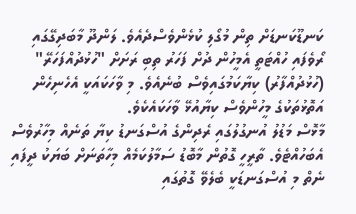ކަނޑޫކަނޑަށް ތިން މުގޯލި ކުޅެންވެސްދެއެވެ. ލަންދޫ މާބަދިގޭގައި ރޯވެފައި ހުއްޓަތީ އެމީހުން ދުށް ފަހަރު ތިބި ރަށަށް "ހުޅުދުއްފަހަރޭ" (ހުޅުދުއްފާރު) ކިޔާކަމުގައިވެސް ބުނެއެވެ. މި ވާހަކައަކީ އެހެނިހެން އަތޮޅުތަކުގެ މީހުންވެސް ކިޔާއުޅޭ ވާހަކައެކެވެ.
މާޅޮސް މަޑުލު އުނގުލުގައި ރެދިންގެ އުސްގަނޑު ކިޔާ ތަނެއް މިހާރުވެސް އެބަހުއްޓެވެ. ތާރީހީ ގޮތުން މާބޮޑު ސަމާލުކަމެއް މިހާތަނަށް ބަޔަކު ދީފައި ނެތް މި އުސްގަނޑަކީ ބެލެވޭ ގޮތުގައި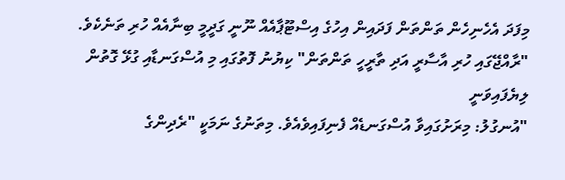މިފަދަ އެހެނިހެން ތަންތަން ފަދައިން އިހުގެ އިސްޓޫޕާއެއް ނޫނީ ގަދީމީ ބިނާއެއް ހުރި ތަނެކެވެ. "ރާއްޖޭގައި ހުރި އާސާރީ އަދި ތާރީހީ ތަންތަން" ކިޔުނު ފޮތުގައި މި އުސްގަނޑާއި ގުޅޭ ގޮތުން ލިޔެފައިވަނީ
"އުނގުލު: މިރަށުގައިވާ އުސްގަނޑެއް ފެނިފައިވެއެވެ. މިތަނުގެ ނަމަކީ "ރެދިންގެ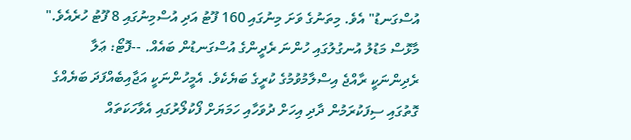އުސްގަނޑު" އެވެ. މިތަނުގެ ވަށަ މިނުގައި 160 ފޫޓު އަދި އުސްމިނުގައި 8 ފޫޓު ހުރެއެވެ."
މާޅޮސް މަޑުލު އުނގުލުގައި ހުންނަ ރެދީންގެ އުސްގަނޑުން ބައެއް. --ފޮޓޯ: ޢަލާ
ރެދިންނަކީ ރާއްޖެ އިސްލާމުވުމުގެ ކުރީގެ ބަޔެކެވެ. އެމީހުންނަކީ އަޖާއިބެއްފަދަ ބަޔެއްގެ ގޮތުގައި ސިފަކުރަމުން ދާދި އިހަށް ދުވަހާއި ހަމަޔަށް ފޯކުލޯރުގައި އެވާހަކަތައް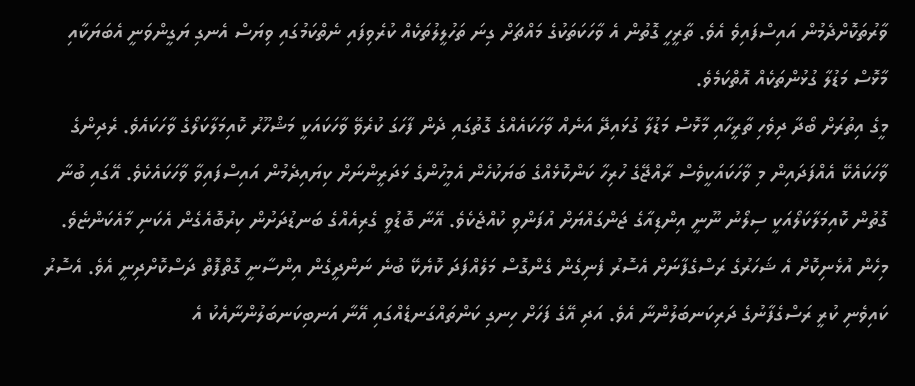ވާރުތަކޮށްދެމުން އައިސްފައިވެ އެވެ. ތާރީހީ ގޮތުން އެ ވާހަކަތަކުގެ މައްޗަށް ގިނަ ތަހުލީލުތަކެއް ކުރެވިފައި ނެތްކަމުގައި ވިޔަސް އެނގި ޔަގީންވަނީ އެބަޔަކާއި މާޅޮސް މަޑުލާ ގުޅުންތަކެއް އޮތްކަމެވެ.
މީގެ އިތުރަށް ބޯދާ ދިވެހި ތާރީހާއި މާޅޮސް މަޑުލާ ގުޅައިދޭ އަނެއް ވާހަކައެއްގެ ގޮތުގައި ދެން ފާހަގަ ކުރެވޭ ވާހަކައަކީ މަޝްހޫރު ކޮއިމަލާކަލޯގެ ވާހަކައެވެ. ރެދިންގެ ވާހަކައެކޭ އެއްފަދައިން މި ވާހަކައަކީވެސް ރާއްޖޭގެ ހުރިހާ ކަންކޮޅެއްގެ ބަޔަކުހެން އެމީހުންގެ ޅަދަރީންނަށް ކިޔައިދެމުން އައިސްފައިވާ ވާހަކައެކެވެ. އޭގައި ބުނާ ގޮތުން ކޮއިމަލާކަލޯއަކީ ސިލޯނު ނޫނީ އިންޑިއާގެ ޖަންގައްޔަށް އުފަންވި ކުއްޖެކެވެ. އޭނާ ބޮޑުވީ ގެރިއެއްގެ ބަނޑުދަށުން ކިރުބޮއެގެން އެކަނި މާއެކަންޏެވެ. މިހެން އުޅެނިކޮށް އެ ޝަހަރުގެ ރަސްގެފާނަށް އެސޮރު ފެނިގެން ގެންގޮސް މަލެއްފަދަ ކޮޔެކޭ ބުނެ ނަންދީގެން އިންސާނީ ގޮތްފޮތް ދަސްކޮށްދިނީ އެވެ. އެސޮރު ކައިވެނި ކުރީ ރަސްގެފާނުގެ ދަރިކަނބަލުންނާ އެވެ. އަދި އޭގެ ފަހަށް ހިނގި ކަންތައްގަނޑެއްގައި އޭނާ އަނބިކަނބަލުންނާއެކު އެ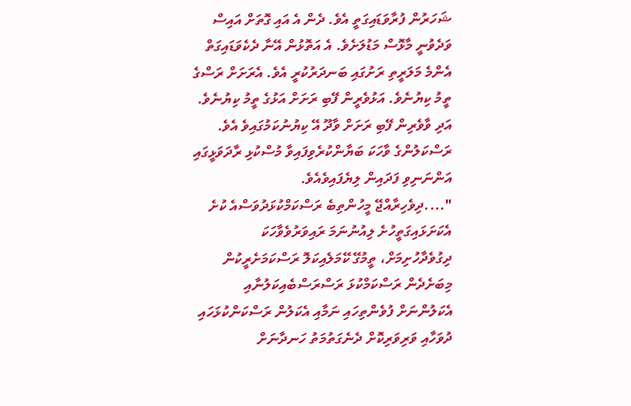ޝަހަރުން ފުރާވަޑައިގަތީ އެވެ. ދެން އެ އައި ގޮތަށް އައިސް ވަދެވުނީ މާޅޮސް މަޑުލަށެވެ. އެ އަތޮޅުން އޭނާ ދެކެވަޑައިގަތް އެންމެ މަލަރީތި ރަށުގައި ބަނދަރުކުރީ އެވެ. އެރަށަށް ރަސްގެ ތީމު ކިޔުނެވެ. އަޅުވެރީން ފޭބި ރަށަށް އަޅުގެ ތީމު ކިޔުނެވެ. އަދި ވާވެރިން ފޭބި ރަށަށް ވާދޫ އޭ ކިޔުނުކަމުގައިވެ އެވެ.
ރަސްކަލުންގެ ވާހަކަ ބަޔާންކުރެވިފައިވާ މުސްކުޅި ރާދަވަޅީގައި އަންނަނިވި ފަދައިން ލިޔެފައިވެއެވެ.
"....ދިވެހިރާއްޖޭ މީހުންތިބެ ރަސްކަމްކުޅަދުވަސްއެ ކުށެ އެކަށަޅައިގަތީހުށެ ލިއުނުނަމަ ރައިވަރުވެވާހަކަ ދިގުވެދާހުށިމަށް، ތީމުގޭ ކޭމަލެއިކަލޮ ރަސްކަމަށެރީކުން މިބަށެދެން ރަސްކަމްކުޅަ ރަސްރަސްބެއިކަލުނާއި އެކަލުންނަށް ފުވެންތިހައި ނަމާއި އެކަލުން ރަސްކަންކުޅަހައި ދުވަހާއި ވަރިވަރިކޮށް ދެނެގަތުމަތު ހަނދާނަށް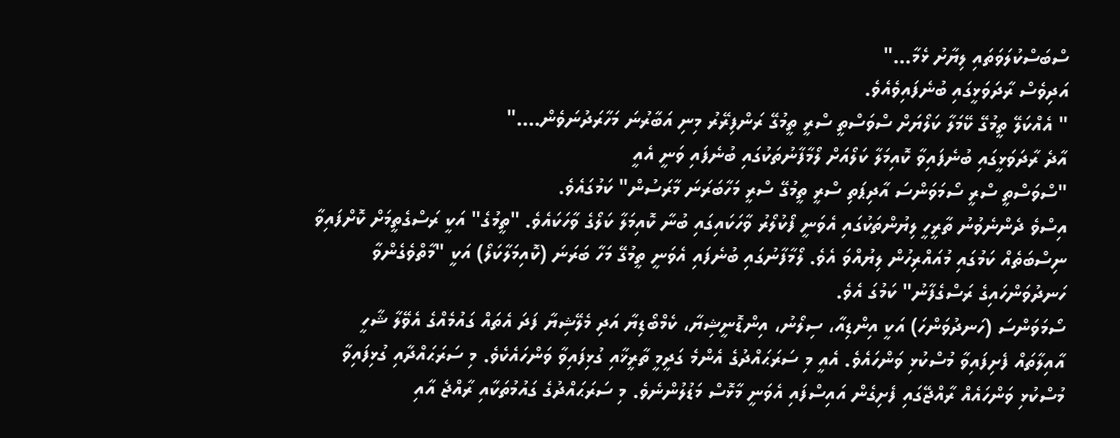ސްބަސްކުލަވަތައި ލިޔާށު ޅެމާ..."
އަދިވެސް ރާދަވަޅީގައި ބުނެފައިވެއެވެ.
" އެއްކަލޭ ތީމުގޭ ކޭމަލާ ކަލޯޔަށް ސްވަސްތީ ސްރީ ތީމުގޭ ރަންފިރޭރު މިނި އަބާރުނަ މަހާރަދުނަވެން...."
އާދެ ރާދަވަޅީގައި ބުނެފައިވާ ކޮއިމަލާ ކަލޯއަށް ލޯމާފާނުތަކުގައި ބުނެފައި ވަނީ އެއީ
"ސްވަސްތީ ސްރީ ސޯމަވަންސަ އާދިޕަތި ސްރީ ތީމުގޭ ސްރީ މަހާބަރަނަ މާރަސުން" ކަމުގައެވެ.
އިސްވެ ދެންނެވުނު ތާރީހީ ލިޔުންތަކުގައި އެވަނީ ފޯކުލޯރު ވާހަކައިގައި ބުނާ ކޮއިމަލާ ކަލޯގެ ވާހަކައެވެ. "ތީމުގެ" އަކީ ރަސްގެތީމަށް ކޮށްފައިވާ ނިސްބަތެއް ކަމުގައި މުއައްރިހުން ލިޔުއްވަ އެވެ. ލޯމާފާނުގައި ބުނެފައި އެވަނީ ތީމުގޭ މަހާ ބަރަނަ (ކޮއިމަލާކަލޯ) އަކީ "މާތްވެގެންވާ ހަނދުވަންހައިގެ ރަސްގެފާނު" ކަމުގަ އެވެ.
ސޯމަވަންސަ (ހަނދުވަންހަ) އަކީ އިންޑިއާ، ސިލޯނު، އިންޑޮނީޝިޔާ، ކެމްބޯޑިޔާ އަދި މެލޭޝިޔާ ފަދަ އެތައް ގައުމެއްގެ އެވޭލާ ޝާހީ އާއިލާތައް ފެށިފައިވާ މުސްކުޅި ވަންހައެވެ. އެއީ މި ސަރަޙައްދުގެ އެންމެ ގަދީމީ ތާރީޚާއި ގުޅިފައިވާ ވަންހައެކެވެ. މި ސަރަޙައްދާއި ގުޅިފައިވާ މުސްކުޅި ވަންހައެއް ރާއްޖޭގައި ފެށިގެން އައިސްފައި އެވަނީ މާޅޮސް މަޑުލުންނެވެ. މި ސަރަޙައްދުގެ ގައުމުތަކާއި ރާއްޖެ އާއި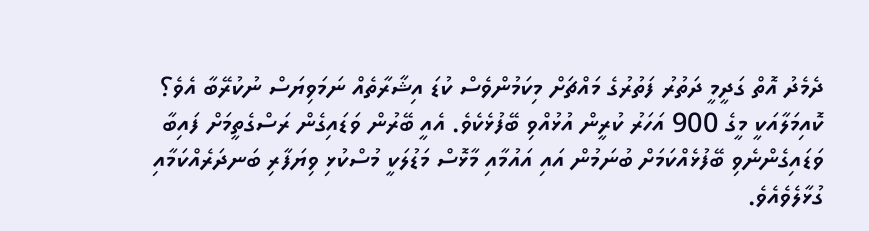ދެމެދު އޮތް ގަދީމީ ދަތުރު ފަތުރުގެ މައްޗަށް މިކަމުންވެސް ކުޑަ އިޝާރާތެއް ނަމަވިޔަސް ނުކުރޭބާ އެވެ؟ ކޮއިމަލާއަކީ މީގެ 900 އަހަރު ކުރީން އުޅުއްވި ބޭފުޅެކެވެ. އެއީ ބޭރުން ވަޑައިގެން ރަސްގެތީމަށް ފައިބާ ވަޑައިގެންނެވި ބޭފުޅެއްކަމަށް ބުނަމުން އައި އައުމާއި މާޅޮސް މަޑުލަކީ މުސްކުޅި ވިޔަފާރި ބަނދަރެއްކަމާއި ގުޅާލެވެއެވެ.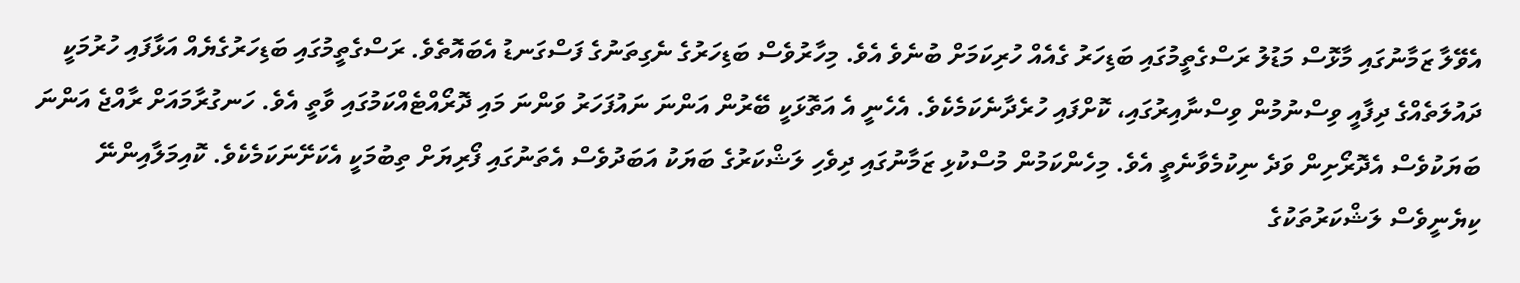އެވޭލާ ޒަމާނުގައި މާޅޮސް މަޑުލު ރަސްގެތީމުގައި ބަޑިހަރު ގެއެއް ހުރިކަމަށް ބުނެވެ އެވެ. މިހާރުވެސް ބަޑިހަރުގެ ނެގިތަނުގެ ފަސްގަނޑު އެބައޮތެވެ. ރަސްގެތީމުގައި ބަޑިހަރުގެޔެއް އަޅާފައި ހުރުމަކީ ދައުލަތެއްގެ ދިފާއީ ވިސްނުމުން ވިސްނާއިރުގައި، ކޮށްފައި ހުރެދާނެކަމެކެވެ. އެހެނީ އެ އަތޮޅަކީ ބޭރުން އަންނަ ނައުފަހަރު ވަންނަ މައި ދޮރޯއްޓެއްކަމުގައި ވާތީ އެވެ. ހަނގުރާމައަށް ރާއްޖެ އަންނަ ބަޔަކުވެސް އެދޮރޯށިން ވަދެ ނިކުމެވާނެތީ އެވެ. މިހެންކަމުން މުސްކުޅި ޒަމާނުގައި ދިވެހި ލަޝްކަރުގެ ބަޔަކު އަބަދުވެސް އެތަނުގައި ފޯރިޔަށް ތިބުމަކީ އެކަށޭނަކަމެކެވެ. ކޮއިމަލާއިންނޭ ކިޔެނީވެސް ލަޝްކަރުތަކުގެ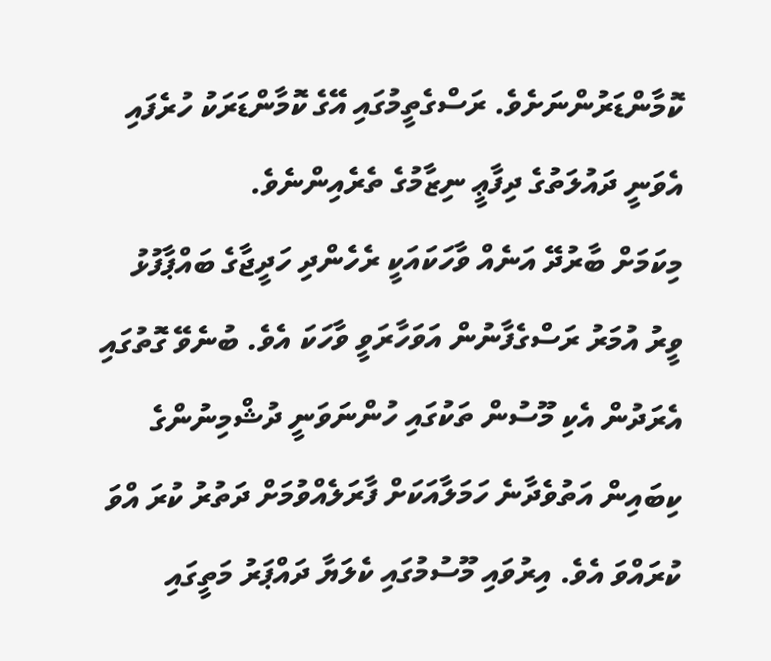ކޮމާންޑަރުންނަށެވެ. ރަސްގެތީމުގައި އޭގެ ކޮމާންޑަރަކު ހުރެފައި އެވަނީ ދައުލަތުގެ ދިފާޢީ ނިޒާމުގެ ތެރެއިންނެވެ.
މިކަމަށް ބާރުދޭ އަނެއް ވާހަކައަކީ ރެހެންދި ހަދީޖާގެ ބައްޕާފުޅު ވީރު އުމަރު ރަސްގެފާނުން އަވަހާރަވީ ވާހަކަ އެވެ. ބުނެވޭ ގޮތުގައި އެރަދުން އެކި މޫސުން ތަކުގައި ހުންނަވަނީ ދުޝްމިނުންގެ ކިބައިން އަތުވެދާނެ ހަމަލާއަކަށް ފާރަލެއްވުމަށް ދަތުރު ކުރަ އްވަ ކުރައްވަ އެވެ. އިރުވައި މޫސުމުގައި ކެލަޔާ ދައްޕަރު މަތީގައި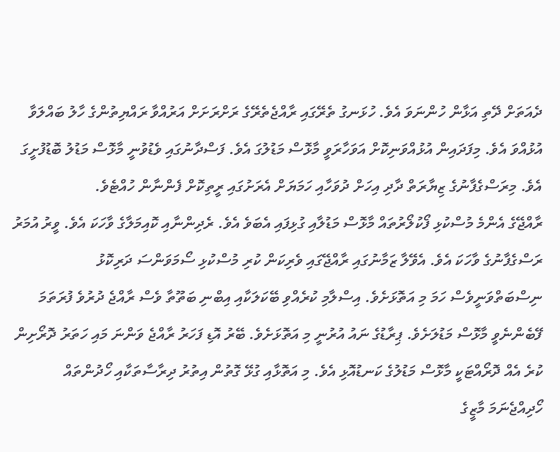ދެއަތަށް ދޭތި އަޅާން ހުންނަވަ އެވެ. ހުޅަނގު ތެރޭގައި ރާއްޖެތެރޭގެ ރަށްރަށަށް އަރުއްވާ ރައްޔިތުންގެ ހާލު ބައްލަވާ އުޅުއްވަ އެވެ. މިފަދައިން އުޅުއްވަނިކޮށް އަވަހާރަވީ މާޅޮސް މަޑުލުގަ އެވެ. ފަސްދާނުގައި ވެޑުވުނީ މާޅޮސް މަޑުލު ބޮޑުފުށީގަ އެވެ. މިރަސްގެފާނުގެ ޒިޔާރަތް ދާދި އިހަށް ދުވަހާއި ހަމަޔަށް އެރަށުގައި ރީތިކޮށް ފެންނާން ހުއްޓެވެ.
ރާއްޖޭގެ އެންމެ މުސްކުޅި ފޯކުލޯރުތައް މާޅޮސް މަޑުލާއި ގުޅިފައި އެބަވެ އެވެ. ރެދިންނާއި ކޮއިމަލާގެ ވާހަކަ އެވެ. ވީރު އުމަރު ރަސްގެފާނުގެ ވާހަކަ އެވެ. އެވޭލާ ޒަމާނުގައި ރާއްޖޭގައި ވެރިކަން ކުރި މުސްކުޅި ސޯމަވަންސަ ދަރިކޮޅު ނިސްބަތްވަނީވެސް ހަމަ މި އަތޮޅަށެވެ. އިސްލާމި ކުރެއްވި ބޭކަލަކާއި އިބްނި ބަތޫތާ ވެސް ރާއްޖެ ދުރުވެ ފުރަތަމަ ފޭބެންނެވީ މާޅޮސް މަޑުލަށެވެ. ޕިރާޑުގެ ނައު އުރުނީ މި އަތޮޅަށެވެ. ބޭރު އޮޑި ފަހަރު ރާއްޖެ ވަންނަ މައި ހަތަރު ދޮރޯށިން ކުރެ އެއް ދޮރޯއްޓަކީ މާޅޮސް މަޑުލުގެ ކަނޑުއޮޅި އެވެ. މި އަތޮޅާއި ގުޅޭ ގޮތުން އިތުރު ދިރާސާތަކާއި ހޯދުންތައް ހޯދިއްޖެނަމަ މާޒީގެ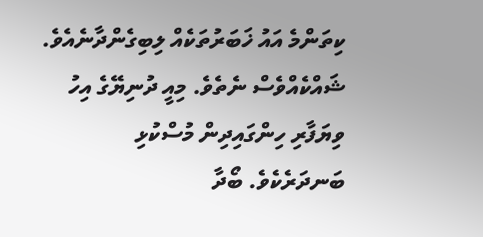ކިތަންމެ އައު ޚަބަރުތަކެއް ލިބިގެންދާނެއެވެ. ޝައްކެއްވެސް ނެތެވެ. މިއީ ދުނިޔޭގެ އިހު ވިޔަފާރި ހިންގައިދިން މުސްކުޅި ބަނދަރެކެވެ. ބޯދާ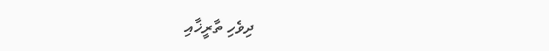ދިވެހި ތާރީޚާއި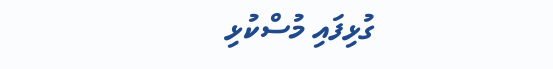ގުޅިފައި މުސްކުޅި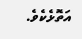އަތޮޅެކެވެ.